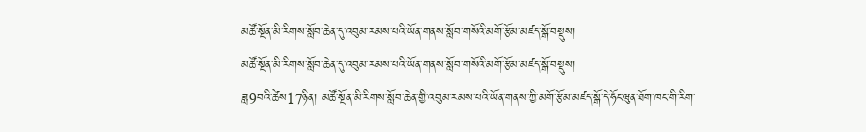མཚོ་སྔོན་མི་རིགས་སློབ་ཆེན་དུ་འབུམ་རམས་པའི་ཡོན་གནས་སློབ་གསོའི་མགོ་རྩོམ་མཛད་སྒོ་བསྡུས།
མཚོ་སྔོན་མི་རིགས་སློབ་ཆེན་དུ་འབུམ་རམས་པའི་ཡོན་གནས་སློབ་གསོའི་མགོ་རྩོམ་མཛད་སྒོ་བསྡུས།
ཟླ9བའི་ཚེས17ཉིན། མཚོ་སྔོན་མི་རིགས་སློབ་ཆེན་གྱི་འབུམ་རམས་པའི་ཡོན་གནས་ཀྱི་མགོ་རྩོམ་མཛད་སྒོ་དེ་ཧོང་ཝུན་ཐོག་ཁང་གི་རིག་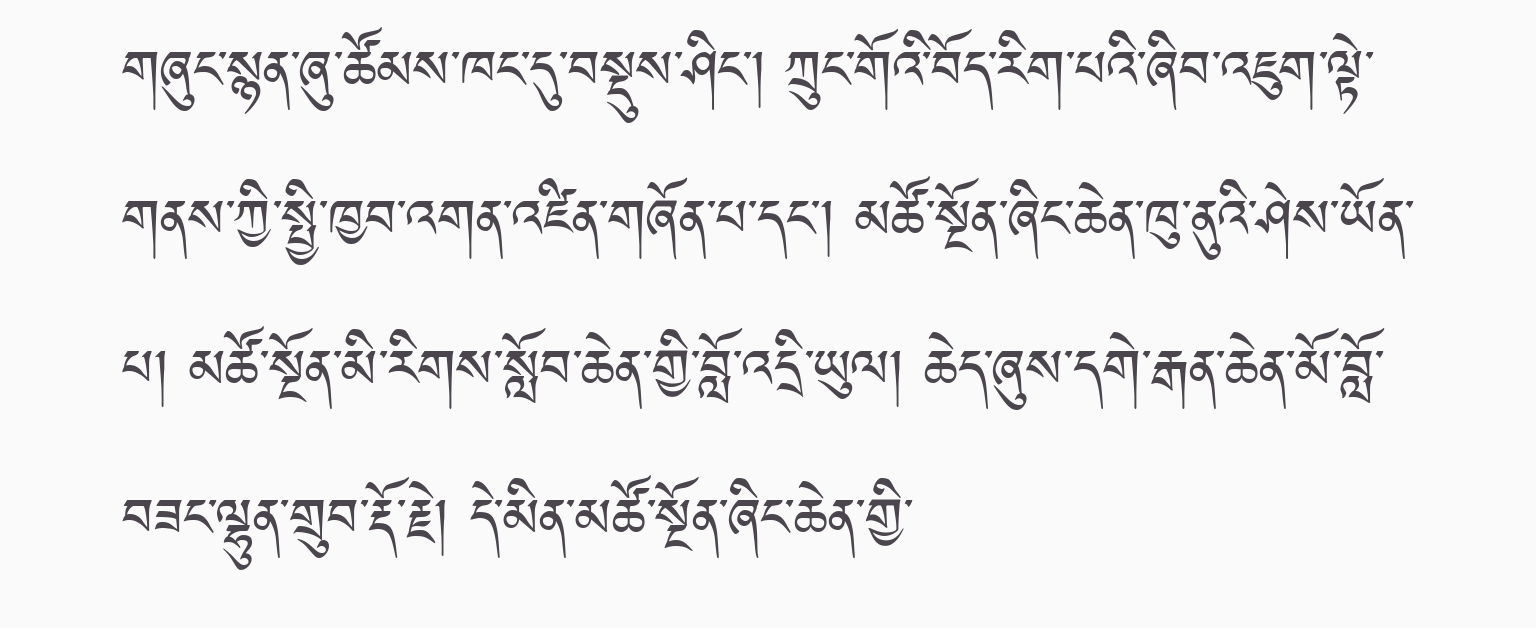གཞུང་སྙན་ཞུ་ཚོམས་ཁང་དུ་བསྡུས་ཤིང་། ཀྲུང་གོའི་བོད་རིག་པའི་ཞིབ་འཇུག་ལྟེ་གནས་ཀྱི་སྤྱི་ཁྱབ་འགན་འཛིན་གཞོན་པ་དང་། མཚོ་སྔོན་ཞིང་ཆེན་ཁུ་ནུའི་ཤེས་ཡོན་པ། མཚོ་སྔོན་མི་རིགས་སློབ་ཆེན་གྱི་བློ་འདྲི་ཡུལ། ཆེད་ཞུས་དགེ་རྒན་ཆེན་མོ་བློ་བཟང་ལྷུན་གྲུབ་རྡོ་རྗེ། དེ་མིན་མཚོ་སྔོན་ཞིང་ཆེན་གྱི་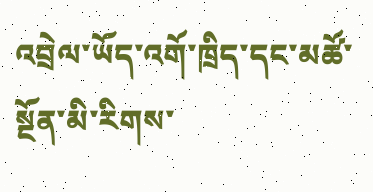འབྲེལ་ཡོད་འགོ་ཁྲིད་དང་མཚོ་སྔོན་མི་རིགས་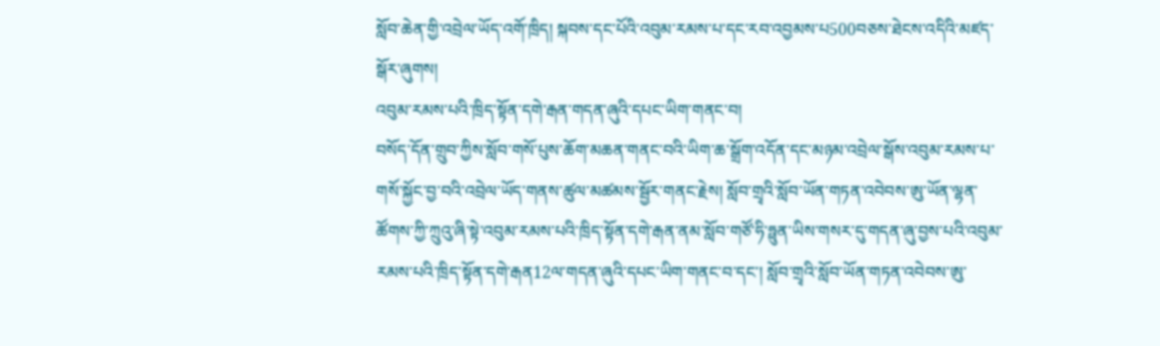སློབ་ཆེན་གྱི་འབྲེལ་ཡོད་འགོ་ཁྲིད། སྐབས་དང་པོའི་འབུམ་རམས་པ་དང་རབ་འབྱམས་པ500བཅས་ཐེངས་འདིའི་མཛད་སྒོར་ཞུགས།
འབུམ་རམས་པའི་ཁྲིད་སྟོན་དགེ་རྒན་གདན་ཞུའི་དཔང་ཡིག་གནང་བ།
བསོད་དོན་གྲུབ་ཀྱིས་སློབ་གསོ་པུས་ཆོག་མཆན་གནང་བའི་ཡིག་ཆ་སྒྲོག་འདོན་དང་མཉམ་འབྲེལ་སྒོས་འབུམ་རམས་པ་གསོ་སྐྱོང་བྱ་བའི་འབྲེལ་ཡོད་གནས་ཚུལ་མཚམས་སྦྱོར་གནང་རྗེས། སློབ་གྲྭའི་སློབ་ཡོན་གཏན་འབེབས་ཨུ་ཡོན་ལྷན་ཚོགས་ཀྱི་ཀྲུའུ་ཞི་སྟེ་འབུམ་རམས་པའི་ཁྲིད་སྟོན་དགེ་རྒན་ནམ་སློབ་གཙོ་ཧི་ཧྥུན་ཡིས་གསར་དུ་གདན་ཞུ་བྱས་པའི་འབུམ་རམས་པའི་ཁྲིད་སྟོན་དགེ་རྒན12ལ་གདན་ཞུའི་དཔང་ཡིག་གནང་བ་དང་། སློབ་གྲྭའི་སློབ་ཡོན་གཏན་འབེབས་ཨུ་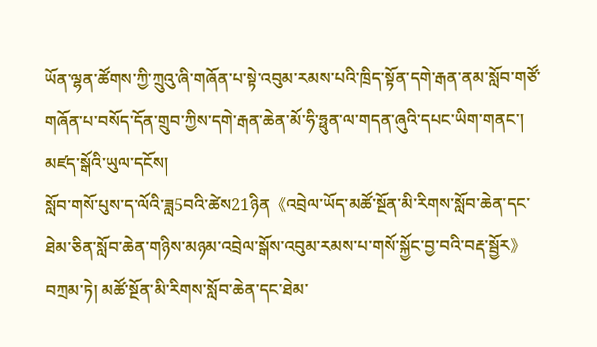ཡོན་ལྷན་ཚོགས་ཀྱི་ཀྲུའུ་ཞི་གཞོན་པ་སྟེ་འབུམ་རམས་པའི་ཁྲིད་སྟོན་དགེ་རྒན་ནམ་སློབ་གཙོ་གཞོན་པ་བསོད་དོན་གྲུབ་ཀྱིས་དགེ་རྒན་ཆེན་མོ་ཧི་ཧྥུན་ལ་གདན་ཞུའི་དཔང་ཡིག་གནང་།
མཛད་སྒོའི་ཡུལ་དངོས།
སློབ་གསོ་པུས་ད་ལོའི་ཟླ5བའི་ཚེས21ཉིན《འབྲེལ་ཡོད་མཚོ་སྔོན་མི་རིགས་སློབ་ཆེན་དང་ཐེམ་ཅིན་སློབ་ཆེན་གཉིས་མཉམ་འབྲེལ་སྒོས་འབུམ་རམས་པ་གསོ་སྐྱོང་བྱ་བའི་བརྡ་སྦྱོར》བཀྲམ་ཏེ། མཚོ་སྔོན་མི་རིགས་སློབ་ཆེན་དང་ཐེམ་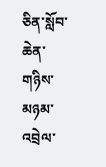ཅིན་སློབ་ཆེན་གཉིས་མཉམ་འབྲེལ་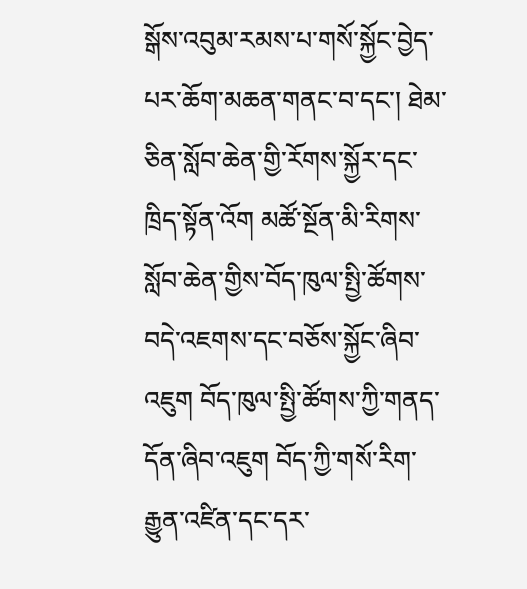སྒོས་འབུམ་རམས་པ་གསོ་སྐྱོང་བྱེད་པར་ཆོག་མཆན་གནང་བ་དང་། ཐེམ་ཅིན་སློབ་ཆེན་གྱི་རོགས་སྐྱོར་དང་ཁྲིད་སྟོན་འོག མཚོ་སྔོན་མི་རིགས་སློབ་ཆེན་གྱིས་བོད་ཁུལ་སྤྱི་ཚོགས་བདེ་འཇགས་དང་བཅོས་སྐྱོང་ཞིབ་འཇུག བོད་ཁུལ་སྤྱི་ཚོགས་ཀྱི་གནད་དོན་ཞིབ་འཇུག བོད་ཀྱི་གསོ་རིག་རྒྱུན་འཛིན་དང་དར་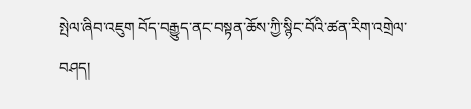སྤེལ་ཞིབ་འཇུག བོད་བརྒྱུད་ནང་བསྟན་ཆོས་ཀྱི་སྙིང་བོའི་ཚན་རིག་འགྲེལ་བཤད།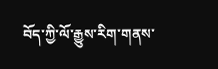བོད་ཀྱི་ལོ་རྒྱུས་རིག་གནས་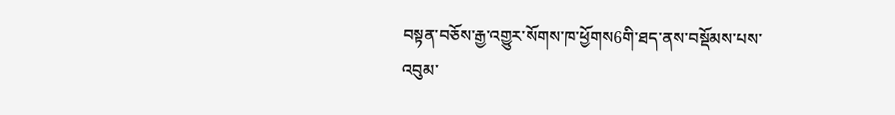བསྟན་བཅོས་རྒྱ་འགྱུར་སོགས་ཁ་ཕྱོགས6གི་ཐད་ནས་བསྡོམས་པས་འབུམ་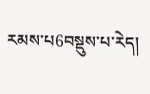རམས་པ6བསྡུས་པ་རེད།